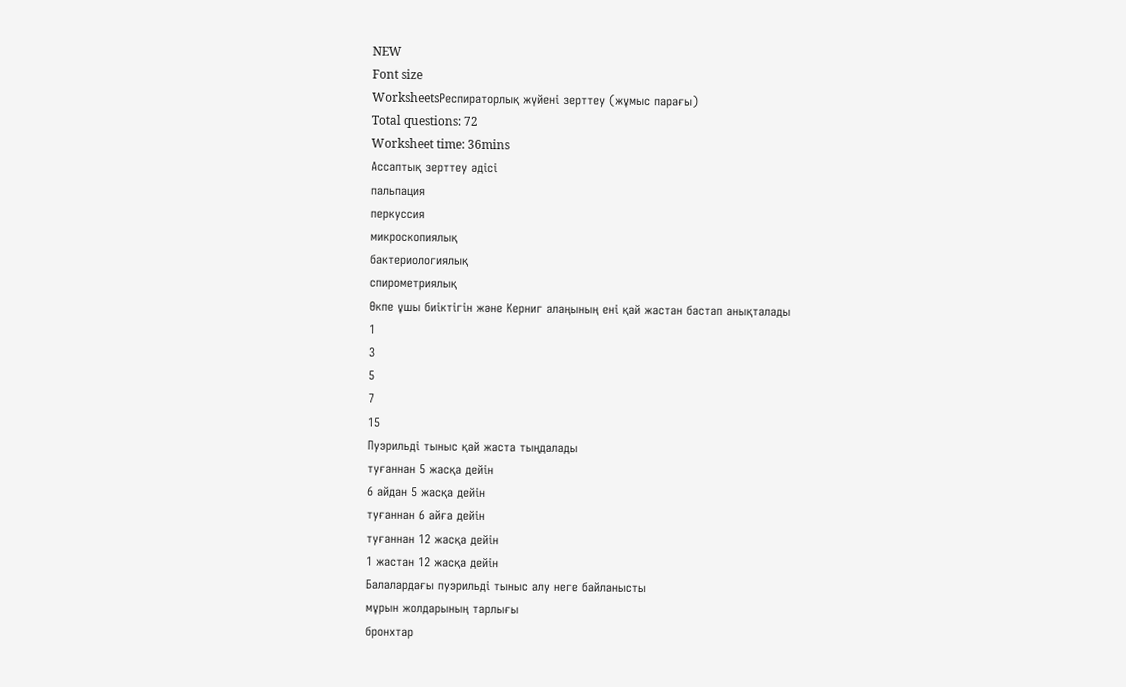NEW
Font size
WorksheetsРеспираторлық жүйені зерттеу (жұмыс парағы)
Total questions: 72
Worksheet time: 36mins
Ассаптық зерттеу әдісі
пальпация
перкуссия
микроскопиялық
бактериологиялық
спирометриялық
Өкпе ұшы биіктігін және Керниг алаңының ені қай жастан бастап анықталады
1
3
5
7
15
Пуэрильді тыныс қай жаста тыңдалады
туғаннан 5 жасқа дейін
6 айдан 5 жасқа дейін
туғаннан 6 айға дейін
туғаннан 12 жасқа дейін
1 жастан 12 жасқа дейін
Балалардағы пуэрильді тыныс алу неге байланысты
мұрын жолдарының тарлығы
бронхтар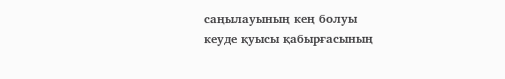саңылауының кең болуы
кеуде қуысы қабырғасының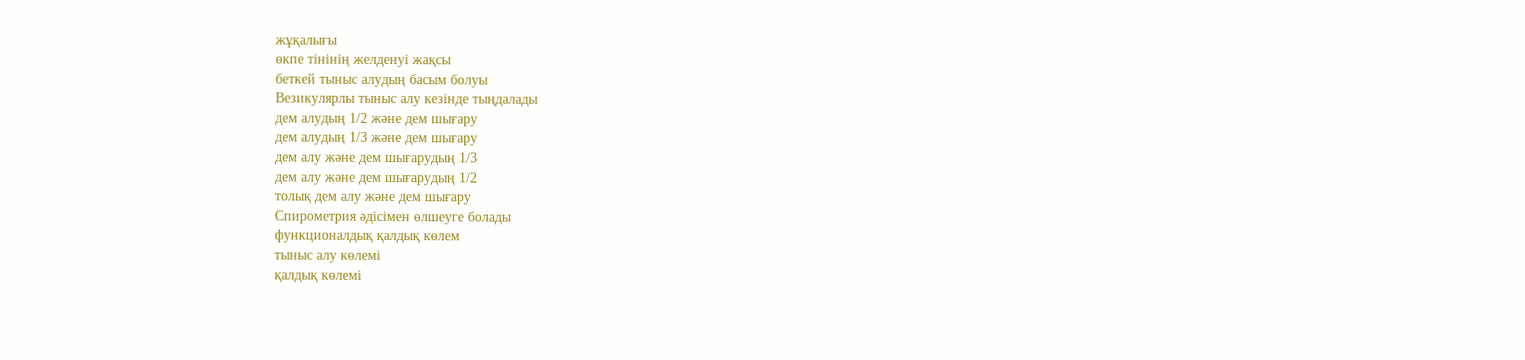жұқалығы
өкпе тінінің желденуі жақсы
беткей тыныс алудың басым болуы
Везикулярлы тыныс алу кезінде тыңдалады
дем алудың 1/2 және дем шығару
дем алудың 1/3 және дем шығару
дем алу және дем шығарудың 1/3
дем алу және дем шығарудың 1/2
толық дем алу және дем шығару
Спирометрия әдісімен өлшеуге болады
функционалдық қалдық көлем
тыныс алу көлемі
қалдық көлемі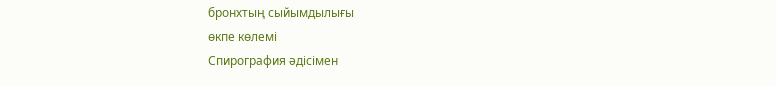бронхтың сыйымдылығы
өкпе көлемі
Спирография әдісімен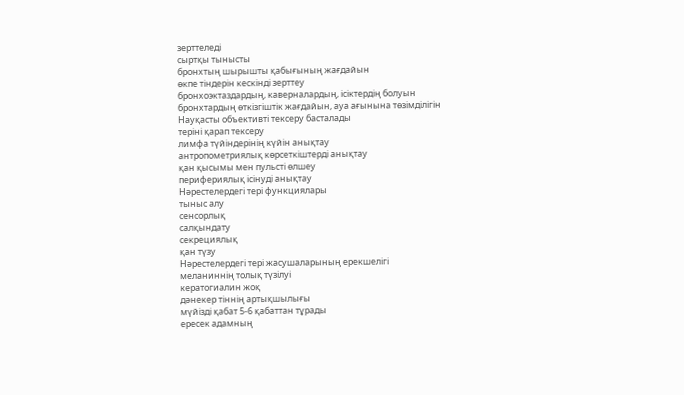зерттеледі
сыртқы тынысты
бронхтың шырышты қабығының жағдайын
өкпе тіндерін кескінді зерттеу
бронхоэктаздардың, каверналардың, ісіктердің болуын
бронхтардың өткізгіштік жағдайын, ауа ағынына төзімділігін
Науқасты объективті тексеру басталады
теріні қарап тексеру
лимфа түйіндерінің күйін анықтау
антропометриялық көрсеткіштерді анықтау
қан қысымы мен пульсті өлшеу
перифериялық ісінуді анықтау
Нәрестелердегі тері функциялары
тыныс алу
сенсорлық
салқындату
секрециялық
қан түзу
Нәрестелердегі тері жасушаларының ерекшелігі
меланиннің толық түзілуі
кератогиалин жоқ
дәнекер тіннің артықшылығы
мүйізді қабат 5-6 қабаттан тұрады
ересек адамның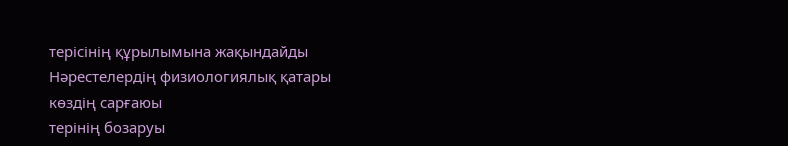терісінің құрылымына жақындайды
Нәрестелердің физиологиялық қатары
көздің сарғаюы
терінің бозаруы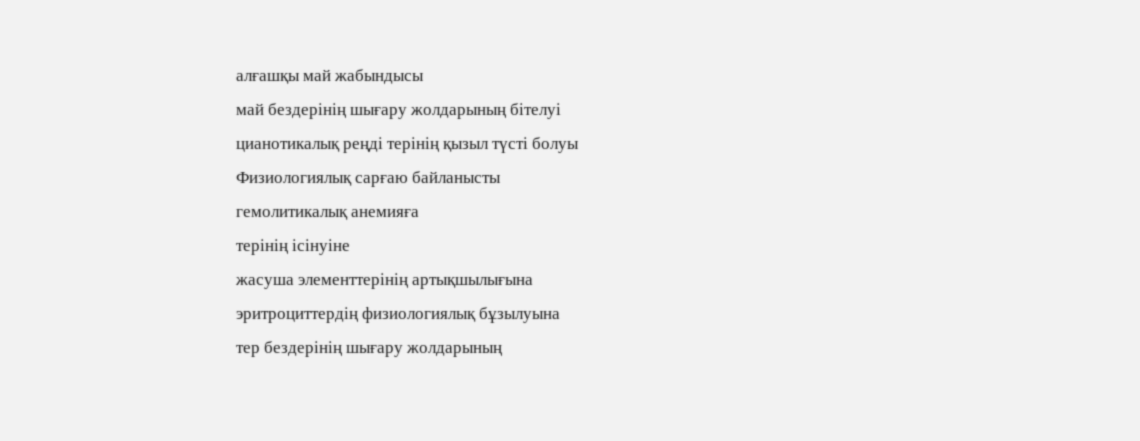алғашқы май жабындысы
май бездерінің шығару жолдарының бітелуі
цианотикалық реңді терінің қызыл түсті болуы
Физиологиялық сарғаю байланысты
гемолитикалық анемияға
терінің ісінуіне
жасуша элементтерінің артықшылығына
эритроциттердің физиологиялық бұзылуына
тер бездерінің шығару жолдарының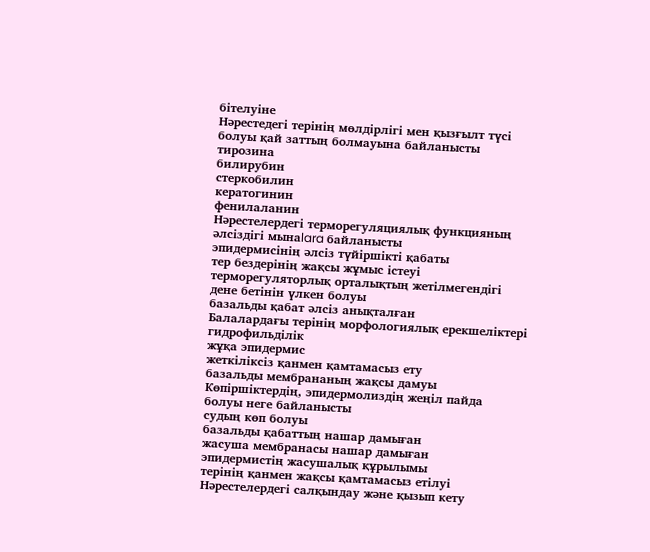бітелуіне
Нәрестедегі терінің мөлдірлігі мен қызғылт түсі болуы қай заттың болмауына байланысты
тирозина
билирубин
стеркобилин
кератогинин
фенилаланин
Нәрестелердегі терморегуляциялық функцияның әлсіздігі мынаlara байланысты
эпидермисінің әлсіз түйіршікті қабаты
тер бездерінің жақсы жұмыс істеуі
терморегуляторлық орталықтың жетілмегендігі
дене бетінін үлкен болуы
базальды қабат әлсіз анықталған
Балалардағы терінің морфологиялық ерекшеліктері
гидрофильділік
жұқа эпидермис
жеткіліксіз қанмен қамтамасыз ету
базальды мембрананың жақсы дамуы
Көпіршіктердің, эпидермолиздің жеңіл пайда болуы неге байланысты
судың көп болуы
базальды қабаттың нашар дамыған
жасуша мембранасы нашар дамыған
эпидермистің жасушалық құрылымы
терінің қанмен жақсы қамтамасыз етілуі
Нәрестелердегі салқындау және қызып кету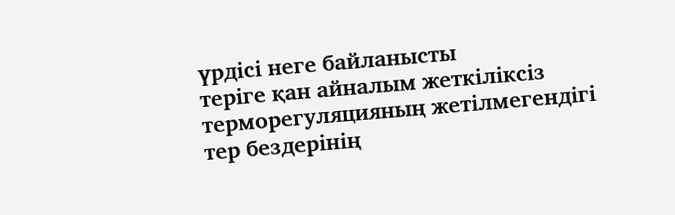үрдісі неге байланысты
теріге қан айналым жеткіліксіз
терморегуляцияның жетілмегендігі
тер бездерінің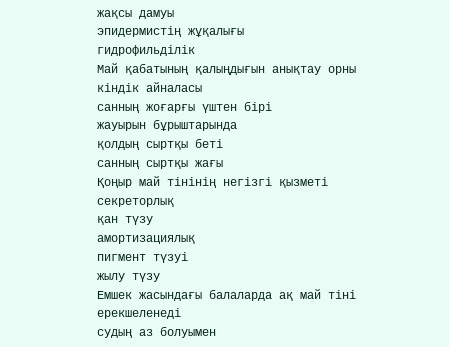жақсы дамуы
эпидермистің жұқалығы
гидрофильділік
Май қабатының қалыңдығын анықтау орны
кіндік айналасы
санның жоғарғы үштен бірі
жауырын бұрыштарында
қолдың сыртқы беті
санның сыртқы жағы
Қоңыр май тінінің негізгі қызметі
секреторлық
қан түзу
амортизациялық
пигмент түзуі
жылу түзу
Емшек жасындағы балаларда ақ май тіні ерекшеленеді
судың аз болуымен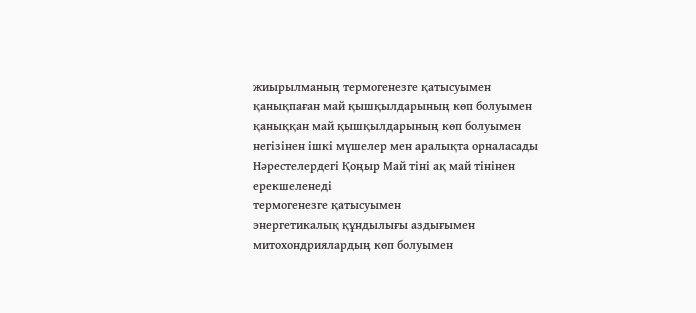жиырылманың термогенезге қатысуымен
қанықпаған май қышқылдарының көп болуымен
қаныққан май қышқылдарының көп болуымен
негізінен ішкі мүшелер мен аралықта орналасады
Нәрестелердегі Қоңыр Май тіні ақ май тінінен ерекшеленеді
термогенезге қатысуымен
энергетикалық құндылығы аздығымен
митохондриялардың көп болуымен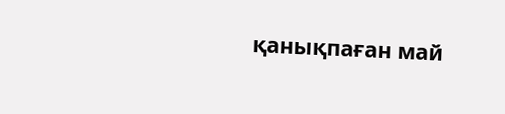қанықпаған май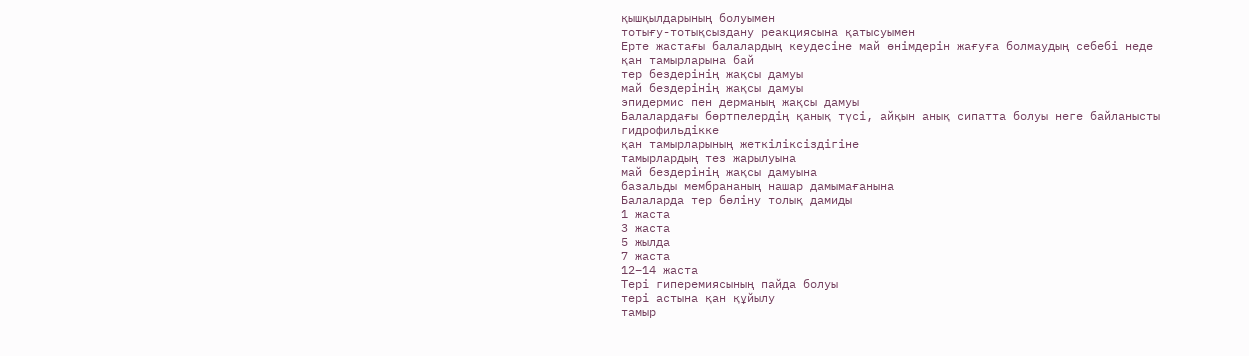қышқылдарының болуымен
тотығу-тотықсыздану реакциясына қатысуымен
Ерте жастағы балалардың кеудесіне май өнімдерін жағуға болмаудың себебі неде
қан тамырларына бай
тер бездерінің жақсы дамуы
май бездерінің жақсы дамуы
эпидермис пен дерманың жақсы дамуы
Балалардағы бөртпелердің қанық түсі, айқын анық сипатта болуы неге байланысты
гидрофильдікке
қан тамырларының жеткіліксіздігіне
тамырлардың тез жарылуына
май бездерінің жақсы дамуына
базальды мембрананың нашар дамымағанына
Балаларда тер бөліну толық дамиды
1 жаста
3 жаста
5 жылда
7 жаста
12–14 жаста
Тері гиперемиясының пайда болуы
тері астына қан құйылу
тамыр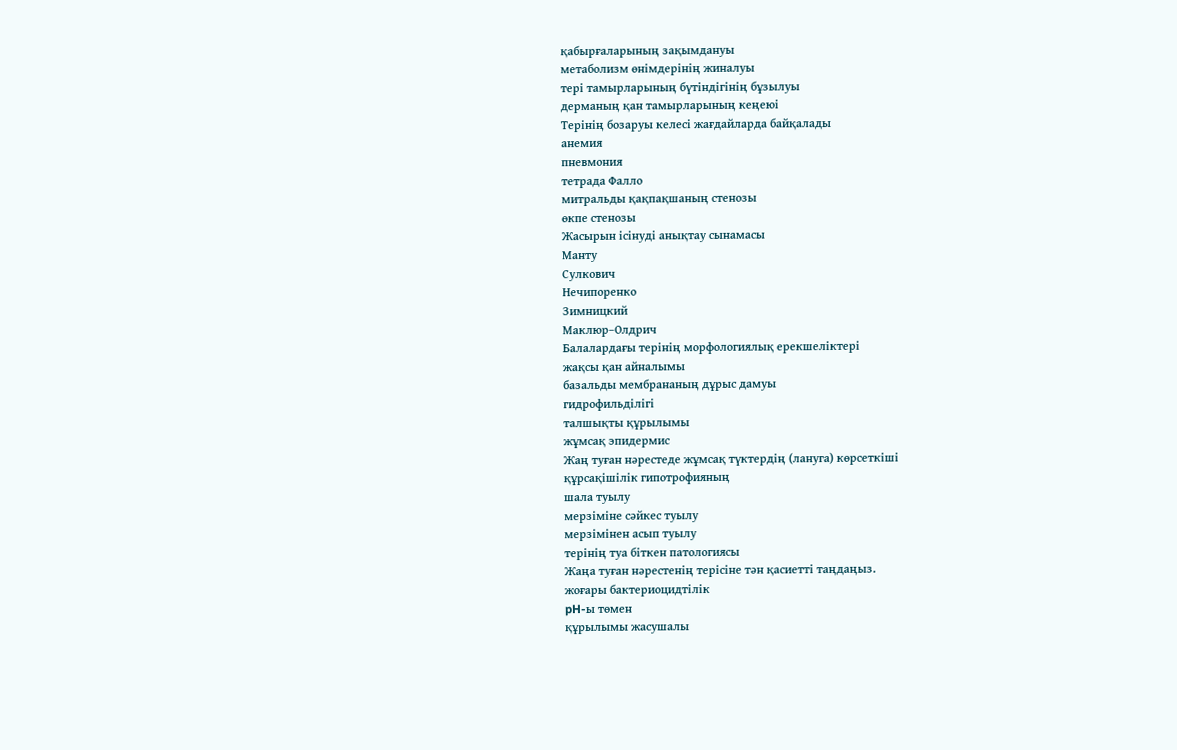қабырғаларының зақымдануы
метаболизм өнімдерінің жиналуы
тері тамырларының бүтіндігінің бұзылуы
дерманың қан тамырларының кеңеюі
Терінің бозаруы келесі жағдайларда байқалады
анемия
пневмония
тетрада Фалло
митральды қақпақшаның стенозы
өкпе стенозы
Жасырын ісінуді анықтау сынамасы
Манту
Сулкович
Нечипоренко
Зимницкий
Маклюр–Олдрич
Балалардағы терінің морфологиялық ерекшеліктері
жақсы қан айналымы
базальды мембрананың дұрыс дамуы
гидрофильділігі
талшықты құрылымы
жұмсақ эпидермис
Жаң туған нәрестеде жұмсақ түктердің (лануга) көрсеткіші
құрсақішілік гипотрофияның
шала туылу
мерзіміне сәйкес туылу
мерзімінен асып туылу
терінің туа біткен патологиясы
Жаңа туған нәрестенің терісіне тән қасиетті таңдаңыз.
жоғары бактериоцидтілік
pH-ы төмен
құрылымы жасушалы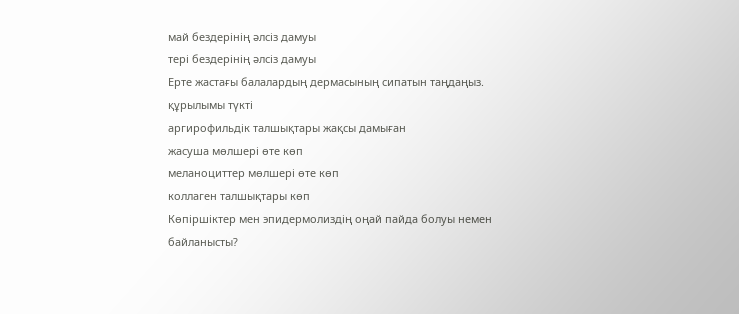май бездерінің әлсіз дамуы
тері бездерінің әлсіз дамуы
Ерте жастағы балалардың дермасының сипатын таңдаңыз.
құрылымы түкті
аргирофильдік талшықтары жақсы дамыған
жасуша мөлшері өте көп
меланоциттер мөлшері өте көп
коллаген талшықтары көп
Көпіршіктер мен эпидермолиздің оңай пайда болуы немен байланысты?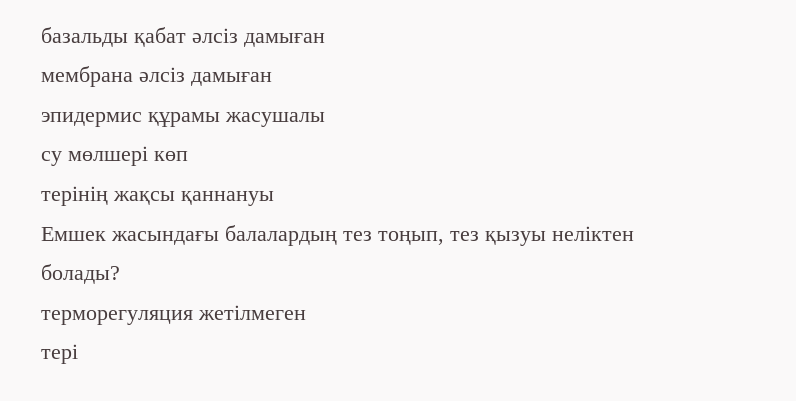базальды қабат әлсіз дамыған
мембрана әлсіз дамыған
эпидермис құрамы жасушалы
су мөлшері көп
терінің жақсы қаннануы
Емшек жасындағы балалардың тез тоңып, тез қызуы неліктен болады?
терморегуляция жетілмеген
тері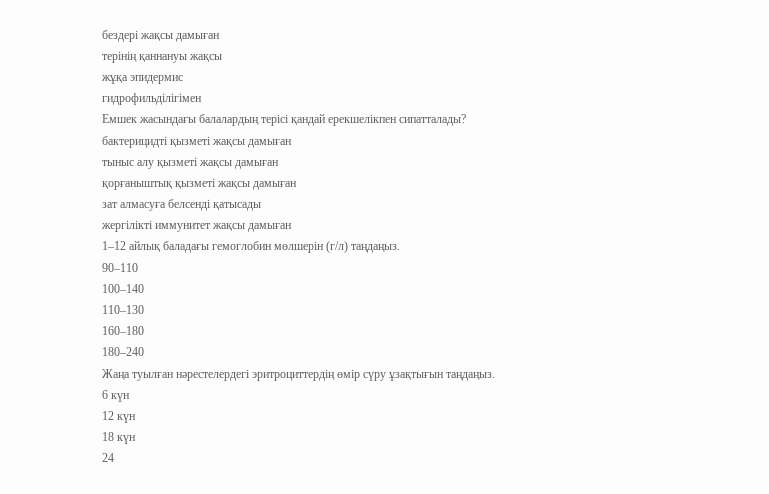бездері жақсы дамыған
терінің қаннануы жақсы
жұқа эпидермис
гидрофильділігімен
Емшек жасындағы балалардың терісі қандай ерекшелікпен сипатталады?
бактерицидті қызметі жақсы дамыған
тыныс алу қызметі жақсы дамыған
қорғаныштық қызметі жақсы дамыған
зат алмасуға белсенді қатысады
жергілікті иммунитет жақсы дамыған
1–12 айлық баладағы гемоглобин мөлшерін (г/л) таңдаңыз.
90–110
100–140
110–130
160–180
180–240
Жаңа туылған нәрестелердегі эритроциттердің өмір сүру ұзақтығын таңдаңыз.
6 күн
12 күн
18 күн
24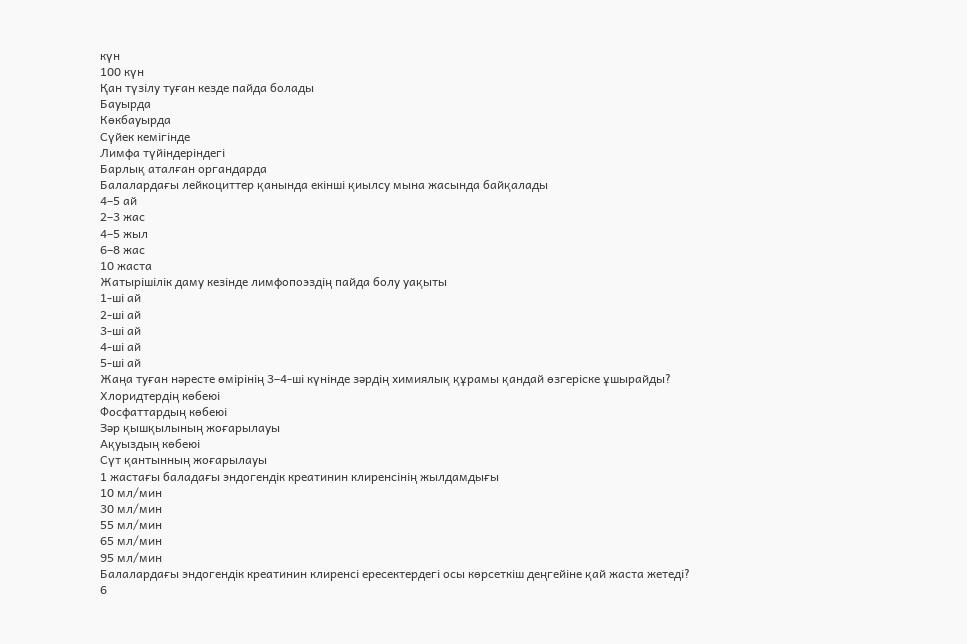күн
100 күн
Қан түзілу туған кезде пайда болады
Бауырда
Көкбауырда
Сүйек кемігінде
Лимфа түйіндеріндегі
Барлық аталған органдарда
Балалардағы лейкоциттер қанында екінші қиылсу мына жасында байқалады
4–5 ай
2–3 жас
4–5 жыл
6–8 жас
10 жаста
Жатырішілік даму кезінде лимфопоэздің пайда болу уақыты
1-ші ай
2-ші ай
3-ші ай
4-ші ай
5-ші ай
Жаңа туған нәресте өмірінің 3–4-ші күнінде зәрдің химиялық құрамы қандай өзгеріске ұшырайды?
Хлоридтердің көбеюі
Фосфаттардың көбеюі
Зәр қышқылының жоғарылауы
Ақуыздың көбеюі
Сүт қантынның жоғарылауы
1 жастағы баладағы эндогендік креатинин клиренсінің жылдамдығы
10 мл/мин
30 мл/мин
55 мл/мин
65 мл/мин
95 мл/мин
Балалардағы эндогендік креатинин клиренсі ересектердегі осы көрсеткіш деңгейіне қай жаста жетеді?
6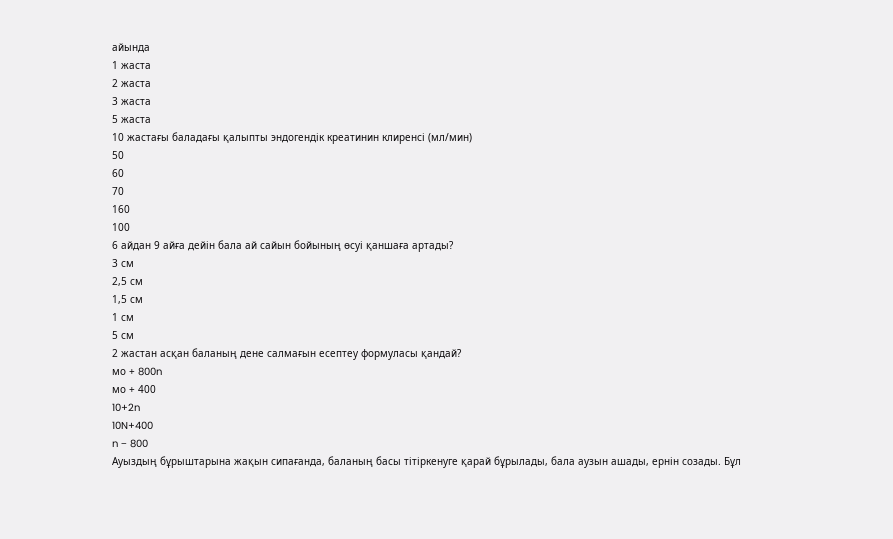айында
1 жаста
2 жаста
3 жаста
5 жаста
10 жастағы баладағы қалыпты эндогендік креатинин клиренсі (мл/мин)
50
60
70
160
100
6 айдан 9 айға дейін бала ай сайын бойының өсуі қаншаға артады?
3 см
2,5 см
1,5 см
1 см
5 см
2 жастан асқан баланың дене салмағын есептеу формуласы қандай?
мо + 800n
мо + 400
10+2n
10N+400
n − 800
Ауыздың бұрыштарына жақын сипағанда, баланың басы тітіркенуге қарай бұрылады, бала аузын ашады, ернін созады. Бұл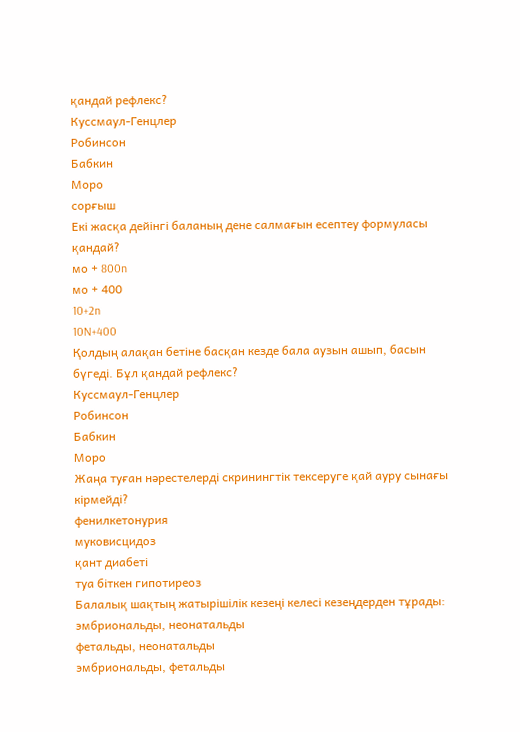қандай рефлекс?
Куссмаул-Генцлер
Робинсон
Бабкин
Моро
сорғыш
Екі жасқа дейінгі баланың дене салмағын есептеу формуласы қандай?
мо + 800n
мо + 400
10+2n
10N+400
Қолдың алақан бетіне басқан кезде бала аузын ашып, басын бүгеді. Бұл қандай рефлекс?
Куссмаул-Генцлер
Робинсон
Бабкин
Моро
Жаңа туған нәрестелерді скринингтік тексеруге қай ауру сынағы кірмейді?
фенилкетонурия
муковисцидоз
қант диабеті
туа біткен гипотиреоз
Балалық шақтың жатырішілік кезеңі келесі кезеңдерден тұрады:
эмбриональды, неонатальды
фетальды, неонатальды
эмбриональды, фетальды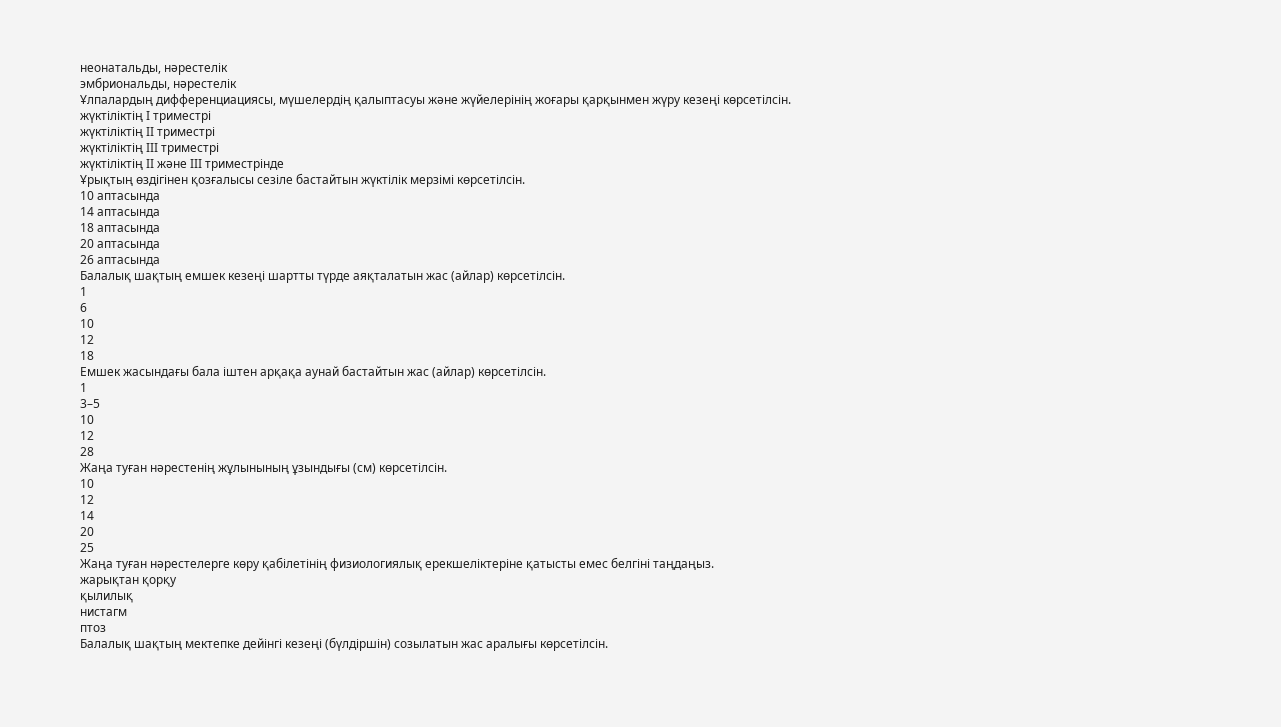неонатальды, нәрестелік
эмбриональды, нәрестелік
Ұлпалардың дифференциациясы, мүшелердің қалыптасуы және жүйелерінің жоғары қарқынмен жүру кезеңі көрсетілсін.
жүктіліктің I триместрі
жүктіліктің II триместрі
жүктіліктің III триместрі
жүктіліктің II және III триместрінде
Ұрықтың өздігінен қозғалысы сезіле бастайтын жүктілік мерзімі көрсетілсін.
10 аптасында
14 аптасында
18 аптасында
20 аптасында
26 аптасында
Балалық шақтың емшек кезеңі шартты түрде аяқталатын жас (айлар) көрсетілсін.
1
6
10
12
18
Емшек жасындағы бала іштен арқақа аунай бастайтын жас (айлар) көрсетілсін.
1
3–5
10
12
28
Жаңа туған нәрестенің жұлынының ұзындығы (см) көрсетілсін.
10
12
14
20
25
Жаңа туған нәрестелерге көру қабілетінің физиологиялық ерекшеліктеріне қатысты емес белгіні таңдаңыз.
жарықтан қорқу
қылилық
нистагм
птоз
Балалық шақтың мектепке дейінгі кезеңі (бүлдіршін) созылатын жас аралығы көрсетілсін.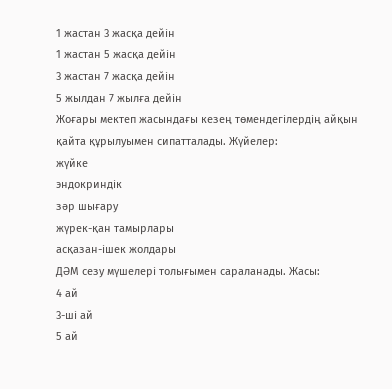1 жастан 3 жасқа дейін
1 жастан 5 жасқа дейін
3 жастан 7 жасқа дейін
5 жылдан 7 жылға дейін
Жоғары мектеп жасындағы кезең төмендегілердің айқын қайта құрылуымен сипатталады. Жүйелер:
жүйке
эндокриндік
зәр шығару
жүрек-қан тамырлары
асқазан-ішек жолдары
ДӘМ сезу мүшелері толығымен сараланады. Жасы:
4 ай
3-ші ай
5 ай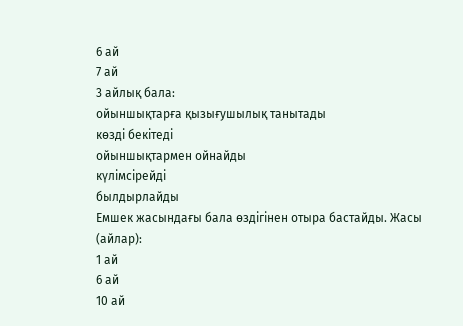6 ай
7 ай
3 айлық бала:
ойыншықтарға қызығушылық танытады
көзді бекітеді
ойыншықтармен ойнайды
күлімсірейді
былдырлайды
Емшек жасындағы бала өздігінен отыра бастайды. Жасы (айлар):
1 ай
6 ай
10 ай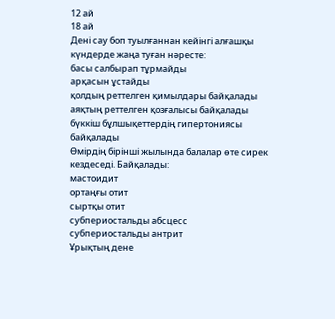12 ай
18 ай
Дені сау боп туылғаннан кейінгі алғашқы күндерде жаңа туған нәресте:
басы салбырап тұрмайды
арқасын ұстайды
қолдың реттелген қимылдары байқалады
аяқтың реттелген қозғалысы байқалады
бүккіш бұлшықеттердің гипертониясы байқалады
Өмірдің бірінші жылында балалар өте сирек кездеседі. Байқалады:
мастоидит
ортаңғы отит
сыртқы отит
субпериостальды абсцесс
субпериостальды антрит
Ұрықтың дене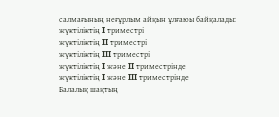салмағының неғұрлым айқын ұлғаюы байқалады:
жүктіліктің I триместрі
жүктіліктің II триместрі
жүктіліктің III триместрі
жүктіліктің I және II триместрінде
жүктіліктің I және III триместрінде
Балалық шақтың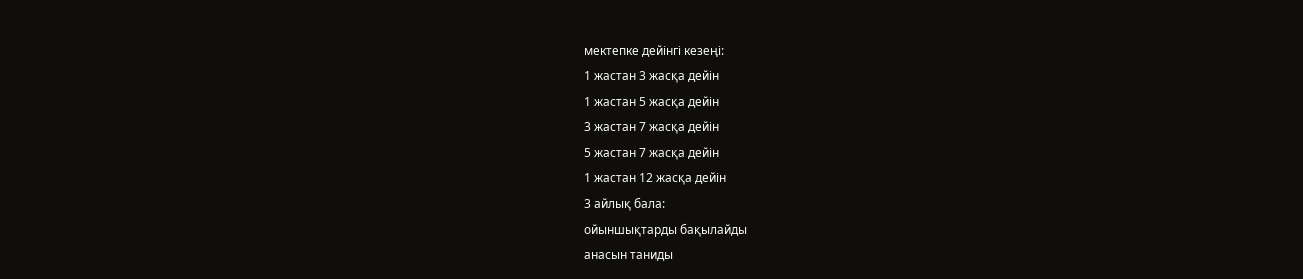мектепке дейінгі кезеңі:
1 жастан 3 жасқа дейін
1 жастан 5 жасқа дейін
3 жастан 7 жасқа дейін
5 жастан 7 жасқа дейін
1 жастан 12 жасқа дейін
3 айлық бала:
ойыншықтарды бақылайды
анасын таниды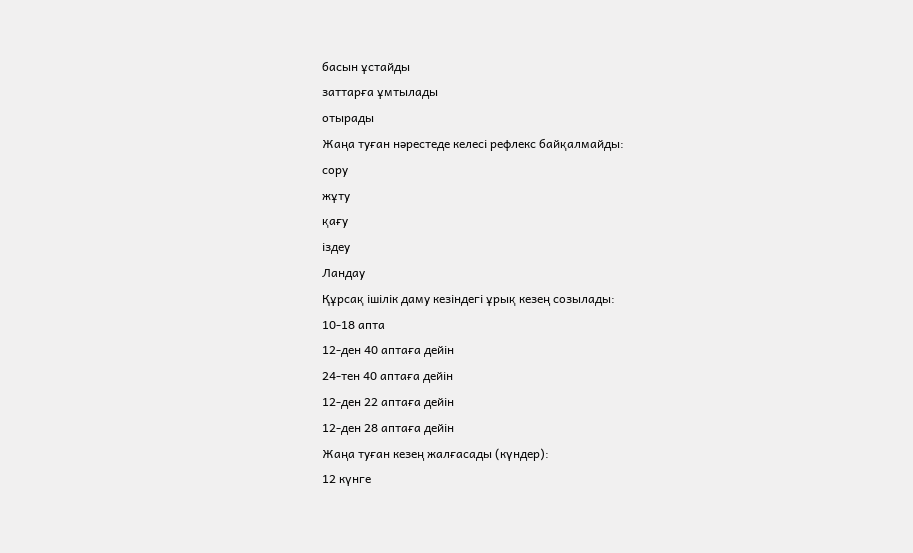басын ұстайды
заттарға ұмтылады
отырады
Жаңа туған нәрестеде келесі рефлекс байқалмайды:
сору
жұту
қағу
іздеу
Ландау
Құрсақ ішілік даму кезіндегі ұрық кезең созылады:
10-18 апта
12-ден 40 аптаға дейін
24-тен 40 аптаға дейін
12-ден 22 аптаға дейін
12-ден 28 аптаға дейін
Жаңа туған кезең жалғасады (күндер):
12 күнге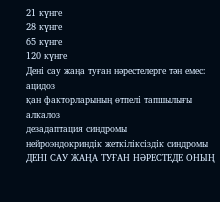21 күнге
28 күнге
65 күнге
120 күнге
Дені сау жаңа туған нәрестелерге тән емес:
ацидоз
қан факторларының өтпелі тапшылығы
алкалоз
дезадаптация синдромы
нейроэндокриндік жеткіліксіздік синдромы
ДЕНІ САУ ЖАҢА ТУҒАН НӘРЕСТЕДЕ ОНЫҢ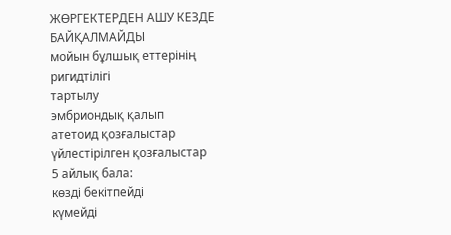ЖӨРГЕКТЕРДЕН АШУ КЕЗДЕ БАЙҚАЛМАЙДЫ
мойын бұлшық еттерінің ригидтілігі
тартылу
эмбриондық қалып
атетоид қозғалыстар
үйлестірілген қозғалыстар
5 айлық бала:
көзді бекітпейді
күмейді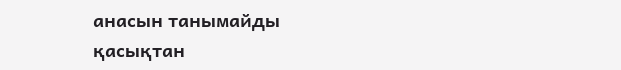анасын танымайды
қасықтан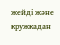жейді және кружкадан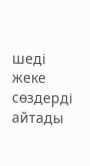шеді
жеке сөздерді айтады